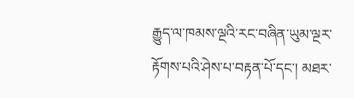རྒྱུད་ལ་ཁམས་ལྔའི་རང་བཞིན་ཡུམ་ལྔར་རྟོགས་པའི་ཤེས་པ་བརྟན་པོ་དང་། མཐར་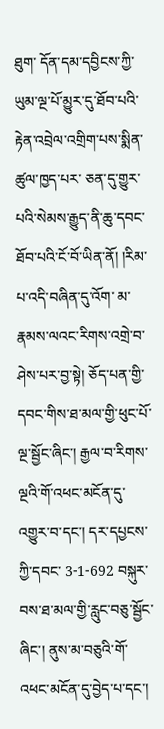ཐུག་ དོན་དམ་དབྱིངས་ཀྱི་ཡུམ་ལྔ་པོ་མྱུར་དུ་ཐོབ་པའི་རྟེན་འབྲེལ་འགྲིག་པས་སྨིན་ཚུལ་ཁྱད་པར་ ཅན་དུ་གྱུར་པའི་སེམས་རྒྱུད་ནི་ཆུ་དབང་ཐོབ་པའི་ངོ་བོ་ཡིན་ནོ། །རིམ་པ་འདི་བཞིན་དུ་འོག་ མ་རྣམས་ལའང་རིགས་འགྲེ་བ་ཤེས་པར་བྱ་སྟེ། ཅོད་པན་གྱི་དབང་གིས་ཐ་མལ་གྱི་ཕུང་པོ་ ལྔ་སྦྱོང་ཞིང་། རྒྱལ་བ་རིགས་ལྔའི་གོ་འཕང་མངོན་དུ་འགྱུར་བ་དང་། དར་དཔྱངས་ཀྱི་དབང་ 3-1-692 བསྐུར་བས་ཐ་མལ་གྱི་རླུང་བཅུ་སྦྱོང་ཞིང་། ནུས་མ་བཅུའི་གོ་འཕང་མངོན་དུ་བྱེད་པ་དང་།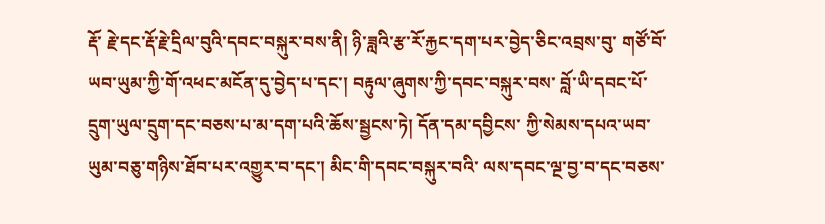རྡོ་ རྗེ་དང་རྡོ་རྗེ་དྲིལ་བུའི་དབང་བསྐུར་བས་ནི། ཉི་ཟླའི་རྩ་རོ་རྐྱང་དག་པར་བྱེད་ཅིང་འབྲས་བུ་ གཙོ་བོ་ཡབ་ཡུམ་ཀྱི་གོ་འཕང་མངོན་དུ་བྱེད་པ་དང་། བརྟུལ་ཞུགས་ཀྱི་དབང་བསྐུར་བས་ བློ་ཡི་དབང་པོ་དྲུག་ཡུལ་དྲུག་དང་བཅས་པ་མ་དག་པའི་ཆོས་སྦྱངས་ཏེ། དོན་དམ་དབྱིངས་ ཀྱི་སེམས་དཔའ་ཡབ་ཡུམ་བཅུ་གཉིས་ཐོབ་པར་འགྱུར་བ་དང་། མིང་གི་དབང་བསྐུར་བའི་ ལས་དབང་ལྔ་བྱ་བ་དང་བཅས་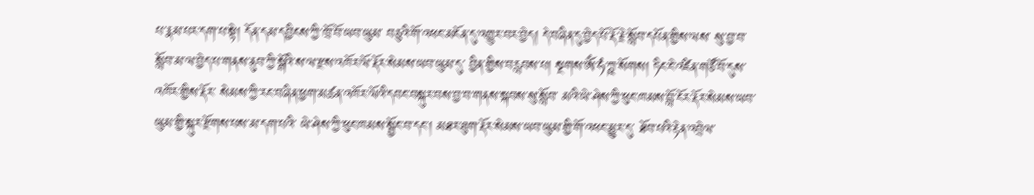པ་རྣམ་པར་དག་པ་སྟེ། དོན་དམ་དབྱིངས་ཀྱི་ཁྲོ་བོ་ཡབ་ཡུམ་ བཅུའི་གོ་འཕང་མངོན་དུ་འགྱུར་བར་བྱེད། དེ་བཞིན་དུ་བྱེད་པོ་རྡོ་རྗེ་སློབ་དཔོན་གྱིས་ལས་ སུ་བྱ་བ་སློབ་མ་ལ་བྱེད་པ་གནས་ནུབ་ཀྱི་སྒོའི་ས་ལ་རྫས་འཁོར་ལོ་རྡོར་སེམས་ཡབ་ཡུམ་དུ་ བྱིན་གྱིས་བརླབས་པ། སྔགས་ༀ་ཧཾ་ཀྵ་སོགས། ཏིང་ངེ་འཛིན་གཙོ་བོ་དུས་འཁོར་གྱིས་རྡོར་ སེམས་ཀྱི་རང་བཞིན་ཕྱག་མཚན་འཁོར་ལོའི་དབང་བསྐུར་བས་བྱ་བ་གནས་སྐབས་སུ་སློབ་ མའི་ཡེ་ཤེས་ཀྱི་ཕུང་ཁམས་བློ་ངོར་རྡོར་སེམས་ཡབ་ཡུམ་གྱི་སྐུར་རྫོགས་པས་མ་དག་པའི་ ཡེ་ཤེས་ཀྱི་ཕུང་ཁམས་སྦྱོང་བ་དང་། མཐར་ཐུག་རྡོར་སེམས་ཡབ་ཡུམ་གྱི་གོ་འཕང་མྱུར་དུ་ ཐོབ་པའི་རྟེན་འབྲེལ་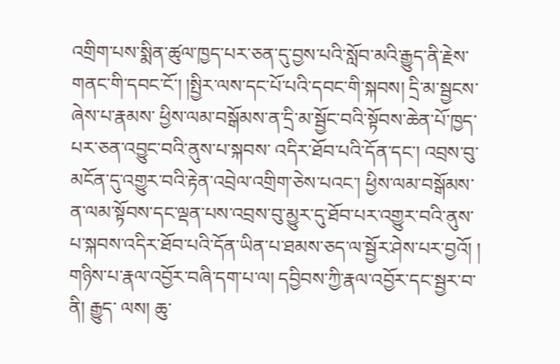འགྲིག་པས་སྨིན་ཚུལ་ཁྱད་པར་ཅན་དུ་བྱས་པའི་སློབ་མའི་རྒྱུད་ནི་རྗེས་ གནང་གི་དབང་ངོ་། །སྤྱིར་ལས་དང་པོ་པའི་དབང་གི་སྐབས། དྲི་མ་སྦྱངས་ཞེས་པ་རྣམས་ ཕྱིས་ལམ་བསྒོམས་ན་དྲི་མ་སྦྱོང་བའི་སྟོབས་ཆེན་པོ་ཁྱད་པར་ཅན་འབྱུང་བའི་ནུས་པ་སྐབས་ འདིར་ཐོབ་པའི་དོན་དང་། འབྲས་བུ་མངོན་དུ་འགྱུར་བའི་རྟེན་འབྲེལ་འགྲིག་ཅེས་པའང་། ཕྱིས་ལམ་བསྒོམས་ན་ལམ་སྟོབས་དང་ལྡན་པས་འབྲས་བུ་མྱུར་དུ་ཐོབ་པར་འགྱུར་བའི་ནུས་ པ་སྐབས་འདིར་ཐོབ་པའི་དོན་ཡིན་པ་ཐམས་ཅད་ལ་སྦྱོར་ཤེས་པར་བྱའོ། ། གཉིས་པ་རྣལ་འབྱོར་བཞི་དག་པ་ལ། དབྱིབས་ཀྱི་རྣལ་འབྱོར་དང་སྦྱར་བ་ནི། རྒྱུད་ ལས། ཆུ་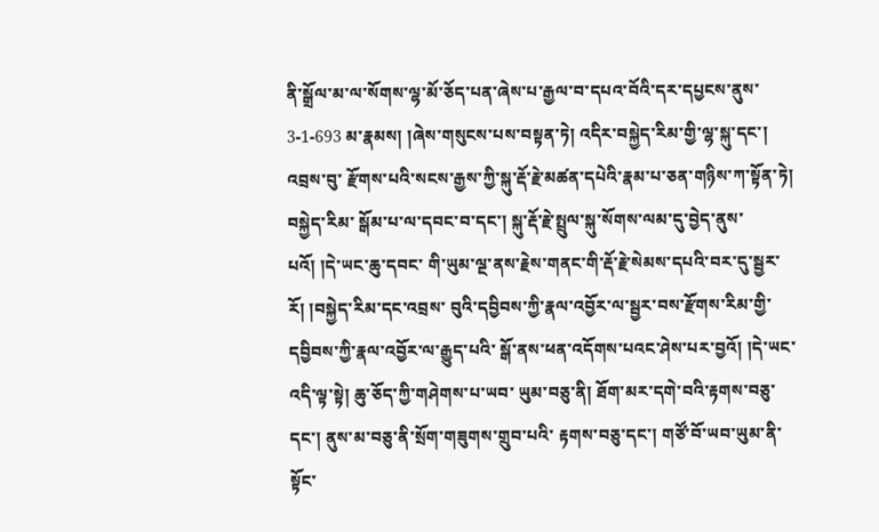ནི་སྒྲོལ་མ་ལ་སོགས་ལྷ་མོ་ཅོད་པན་ཞེས་པ་རྒྱལ་བ་དཔའ་བོའི་དར་དཔྱངས་ནུས་ 3-1-693 མ་རྣམས། །ཞེས་གསུངས་པས་བསྟན་ཏེ། འདིར་བསྐྱེད་རིམ་གྱི་ལྷ་སྐུ་དང་། འབྲས་བུ་ རྫོགས་པའི་སངས་རྒྱས་ཀྱི་སྐུ་རྡོ་རྗེ་མཚན་དཔེའི་རྣམ་པ་ཅན་གཉིས་ཀ་སྟོན་ཏེ། བསྐྱེད་རིམ་ སྒོམ་པ་ལ་དབང་བ་དང་། སྐུ་རྡོ་རྗེ་སྤྲུལ་སྐུ་སོགས་ལམ་དུ་བྱེད་ནུས་པའོ། །དེ་ཡང་ཆུ་དབང་ གི་ཡུམ་ལྔ་ནས་རྗེས་གནང་གི་རྡོ་རྗེ་སེམས་དཔའི་བར་དུ་སྦྱར་རོ། །བསྐྱེད་རིམ་དང་འབྲས་ བུའི་དབྱིབས་ཀྱི་རྣལ་འབྱོར་ལ་སྦྱར་བས་རྫོགས་རིམ་གྱི་དབྱིབས་ཀྱི་རྣལ་འབྱོར་ལ་རྒྱུད་པའི་ སྒོ་ནས་ཕན་འདོགས་པའང་ཤེས་པར་བྱའོ། །དེ་ཡང་འདི་ལྟ་སྟེ། ཆུ་ཅོད་ཀྱི་གཤེགས་པ་ཡབ་ ཡུམ་བཅུ་ནི། ཐོག་མར་དགེ་བའི་རྟགས་བཅུ་དང་། ནུས་མ་བཅུ་ནི་སྲོག་གཟུགས་གྲུབ་པའི་ རྟགས་བཅུ་དང་། གཙོ་བོ་ཡབ་ཡུམ་ནི་སྟོང་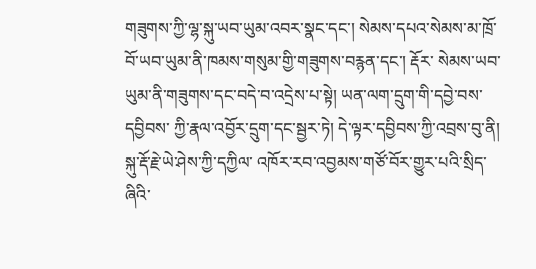གཟུགས་ཀྱི་ལྷ་སྐུ་ཡབ་ཡུམ་འབར་སྣང་དང་། སེམས་དཔའ་སེམས་མ་ཁྲོ་བོ་ཡབ་ཡུམ་ནི་ཁམས་གསུམ་གྱི་གཟུགས་བརྙན་དང་། རྡོར་ སེམས་ཡབ་ཡུམ་ནི་གཟུགས་དང་བདེ་བ་འདྲེས་པ་སྟེ། ཡན་ལག་དྲུག་གི་དབྱེ་བས་དབྱིབས་ ཀྱི་རྣལ་འབྱོར་དྲུག་དང་སྦྱར་ཏེ། དེ་ལྟར་དབྱིབས་ཀྱི་འབྲས་བུ་ནི། སྐུ་རྡོ་རྗེ་ཡེ་ཤེས་ཀྱི་དཀྱིལ་ འཁོར་རབ་འབྱམས་གཙོ་བོར་གྱུར་པའི་སྲིད་ཞིའི་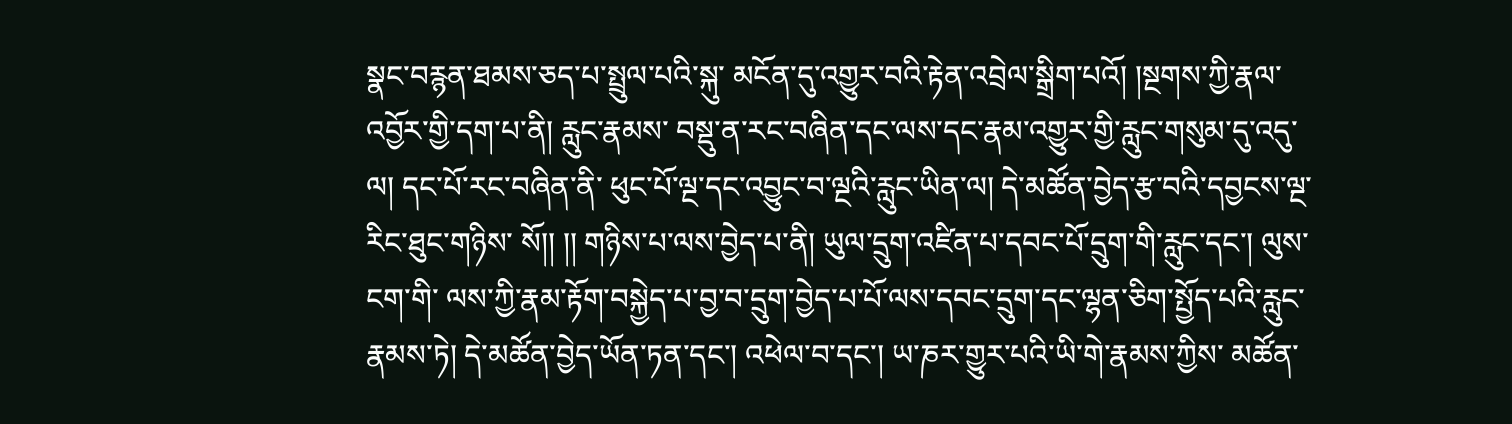སྣང་བརྙན་ཐམས་ཅད་པ་སྤྲུལ་པའི་སྐུ་ མངོན་དུ་འགྱུར་བའི་རྟེན་འབྲེལ་སྒྲིག་པའོ། །སྔགས་ཀྱི་རྣལ་འབྱོར་གྱི་དག་པ་ནི། རླུང་རྣམས་ བསྡུ་ན་རང་བཞིན་དང་ལས་དང་རྣམ་འགྱུར་གྱི་རླུང་གསུམ་དུ་འདུ་ལ། དང་པོ་རང་བཞིན་ནི་ ཕུང་པོ་ལྔ་དང་འབྱུང་བ་ལྔའི་རླུང་ཡིན་ལ། དེ་མཚོན་བྱེད་རྩ་བའི་དབྱངས་ལྔ་རིང་ཐུང་གཉིས་ སོ།། །། གཉིས་པ་ལས་བྱེད་པ་ནི། ཡུལ་དྲུག་འཛིན་པ་དབང་པོ་དྲུག་གི་རླུང་དང་། ལུས་ངག་གི་ ལས་ཀྱི་རྣམ་རྟོག་བསྐྱེད་པ་བྱ་བ་དྲུག་བྱེད་པ་པོ་ལས་དབང་དྲུག་དང་ལྷན་ཅིག་སྤྱོད་པའི་རླུང་ རྣམས་ཏེ། དེ་མཚོན་བྱེད་ཡོན་ཏན་དང་། འཕེལ་བ་དང་། ཡ་ཎར་གྱུར་པའི་ཡི་གེ་རྣམས་ཀྱིས་ མཚོན་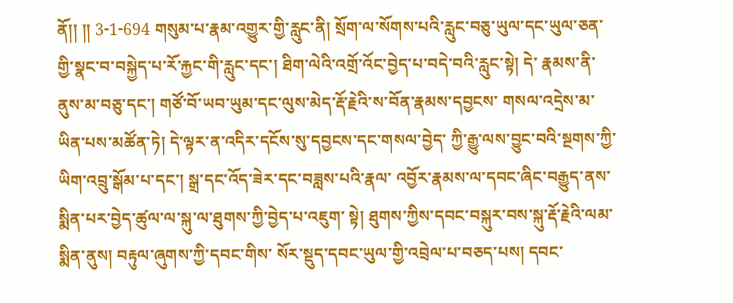ནོ།། །། 3-1-694 གསུམ་པ་རྣམ་འགྱུར་གྱི་རླུང་ནི། སྲོག་ལ་སོགས་པའི་རླུང་བཅུ་ཡུལ་དང་ཡུལ་ཅན་ གྱི་སྣང་བ་བསྐྱེད་པ་རོ་རྐྱང་གི་རླུང་དང་། ཐིག་ལེའི་འགྲོ་འོང་བྱེད་པ་བདེ་བའི་རླུང་སྟེ། དེ་ རྣམས་ནི་ནུས་མ་བཅུ་དང་། གཙོ་བོ་ཡབ་ཡུམ་དང་ལུས་མེད་རྡོ་རྗེའི་ས་བོན་རྣམས་དབྱངས་ གསལ་འདྲེས་མ་ཡིན་པས་མཚོན་ཏེ། དེ་ལྟར་ན་འདིར་དངོས་སུ་དབྱངས་དང་གསལ་བྱེད་ ཀྱི་རྒྱུ་ལས་བྱུང་བའི་སྔགས་ཀྱི་ཡིག་འབྲུ་སྒོམ་པ་དང་། སྒྲ་དང་འོད་ཟེར་དང་བཟླས་པའི་རྣལ་ འབྱོར་རྣམས་ལ་དབང་ཞིང་བརྒྱུད་ནས་སྨིན་པར་བྱེད་ཚུལ་ལ་སྐུ་ལ་ཐུགས་ཀྱི་བྱེད་པ་འཇུག་ སྟེ། ཐུགས་ཀྱིས་དབང་བསྐུར་བས་སྐུ་རྡོ་རྗེའི་ལམ་སྨིན་ནུས། བརྟུལ་ཞུགས་ཀྱི་དབང་གིས་ སོར་སྡུད་དབང་ཡུལ་གྱི་འབྲེལ་པ་བཅད་པས། དབང་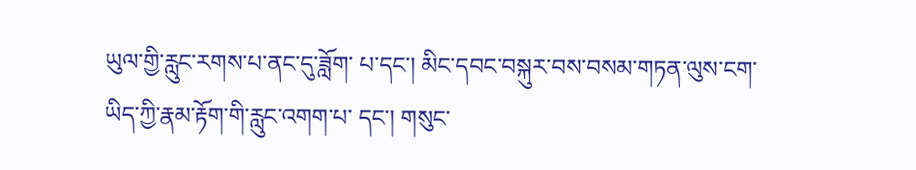ཡུལ་གྱི་རླུང་རགས་པ་ནང་དུ་ཟློག་ པ་དང་། མིང་དབང་བསྐུར་བས་བསམ་གཏན་ལུས་ངག་ཡིད་ཀྱི་རྣམ་རྟོག་གི་རླུང་འགག་པ་ དང་། གསུང་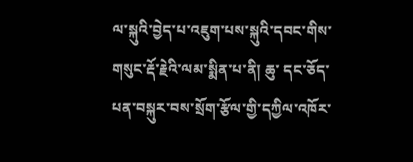ལ་སྐུའི་བྱེད་པ་འཇུག་པས་སྐུའི་དབང་གིས་གསུང་རྡོ་རྗེའི་ལམ་སྨིན་པ་ནི། ཆུ་ དང་ཅོད་པན་བསྐུར་བས་སྲོག་རྩོལ་གྱི་དཀྱིལ་འཁོར་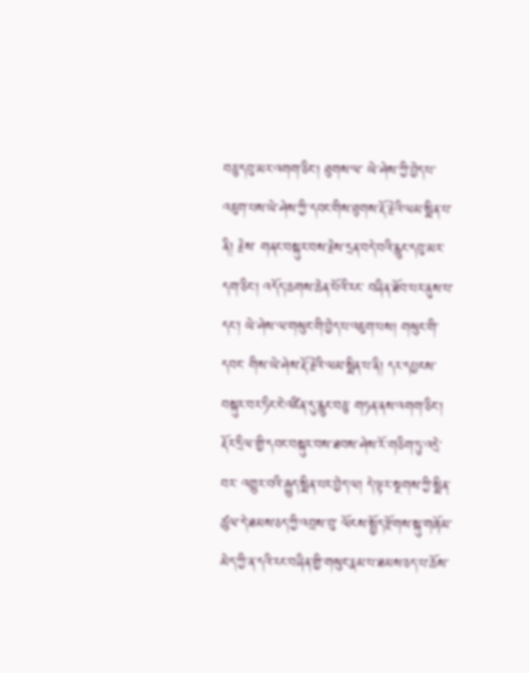བཅུ་དབུ་མར་འགག་ཅིང་། ཐུགས་ལ་ ཡེ་ཤེས་ཀྱི་བྱེད་པ་འཇུག་པས་ཡེ་ཤེས་ཀྱི་དབང་གིས་ཐུགས་རྡོ་རྗེའི་ལམ་སྨིན་པ་ནི། རྗེས་ གནང་བསྐུར་བས་རྗེས་དྲན་བདེ་བའི་རླུང་དབུ་མར་དག་ཅིང་། འདོད་ཆགས་ཆེན་པོའི་རང་ བཞིན་ཐོབ་པར་ནུས་པ་དང་། ཡེ་ཤེས་ལ་གསུང་གི་བྱེད་པ་འཇུག་པས། གསུང་གི་དབང་ གིས་ཡེ་ཤེས་རྡོ་རྗེའི་ལམ་སྨིན་པ་ནི། དར་དཔྱངས་བསྐུར་བར་ཏིང་ངེ་འཛིན་དུ་རླུང་བཅུ་ གཏན་ནས་འགག་ཅིང་། རྡོར་དྲིལ་གྱི་དབང་བསྐུར་བས་ཐབས་ཤེས་རོ་གཅིག་ཏུ་འདྲེ་བར་ འགྱུར་བའི་རྒྱུད་སྨིན་པར་བྱེད་ལ། དེ་ལྟར་སྔགས་ཀྱི་སྨིན་ཚུལ་དེ་ཐམས་ཅད་ཀྱི་འབྲས་བུ་ ལོངས་སྤྱོད་རྫོགས་སྐུ་གཞོམ་མེད་ཀྱི་ན་དའི་རང་བཞིན་གྱི་གསུང་རྣམ་པ་ཐམས་ཅད་པ་ཆོས་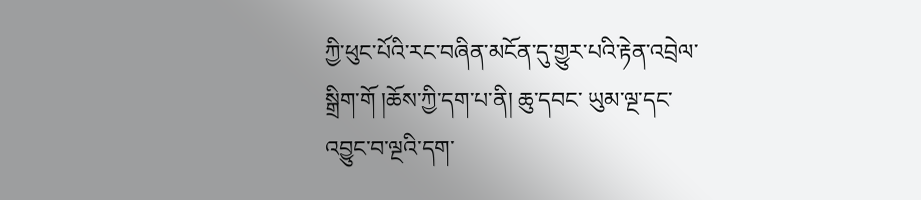ཀྱི་ཕུང་པོའི་རང་བཞིན་མངོན་དུ་གྱུར་པའི་རྟེན་འབྲེལ་སྒྲིག་གོ །ཆོས་ཀྱི་དག་པ་ནི། ཆུ་དབང་ ཡུམ་ལྔ་དང་འབྱུང་བ་ལྔའི་དག་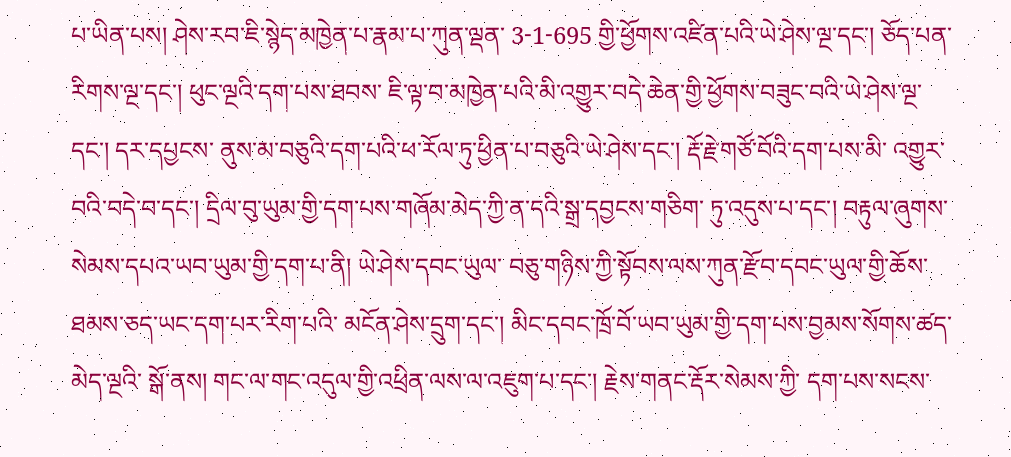པ་ཡིན་པས། ཤེས་རབ་ཇི་སྙེད་མཁྱེན་པ་རྣམ་པ་ཀུན་ལྡན་ 3-1-695 གྱི་ཕྱོགས་འཛིན་པའི་ཡེ་ཤེས་ལྔ་དང་། ཅོད་པན་རིགས་ལྔ་དང་། ཕུང་ལྔའི་དག་པས་ཐབས་ ཇི་ལྟ་བ་མཁྱེན་པའི་མི་འགྱུར་བདེ་ཆེན་གྱི་ཕྱོགས་བཟུང་བའི་ཡེ་ཤེས་ལྔ་དང་། དར་དཔྱངས་ ནུས་མ་བཅུའི་དག་པའི་ཕ་རོལ་ཏུ་ཕྱིན་པ་བཅུའི་ཡེ་ཤེས་དང་། རྡོ་རྗེ་གཙོ་བོའི་དག་པས་མི་ འགྱུར་བའི་བདེ་བ་དང་། དྲིལ་བུ་ཡུམ་གྱི་དག་པས་གཞོམ་མེད་ཀྱི་ན་དའི་སྒྲ་དབྱངས་གཅིག་ ཏུ་འདུས་པ་དང་། བརྟུལ་ཞུགས་སེམས་དཔའ་ཡབ་ཡུམ་གྱི་དག་པ་ནི། ཡེ་ཤེས་དབང་ཡུལ་ བཅུ་གཉིས་ཀྱི་སྟོབས་ལས་ཀུན་རྫོབ་དབང་ཡུལ་གྱི་ཆོས་ཐམས་ཅད་ཡང་དག་པར་རིག་པའི་ མངོན་ཤེས་དྲུག་དང་། མིང་དབང་ཁྲོ་བོ་ཡབ་ཡུམ་གྱི་དག་པས་བྱམས་སོགས་ཚད་མེད་ལྔའི་ སྒོ་ནས། གང་ལ་གང་འདུལ་གྱི་འཕྲིན་ལས་ལ་འཇུག་པ་དང་། རྗེས་གནང་རྡོར་སེམས་ཀྱི་ དག་པས་སངས་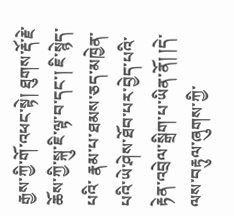རྒྱས་ཀྱི་གོ་འཕང་སྟེ། ཐུགས་རྡོ་རྗེ་ཆོས་ཀྱི་སྐུ་ཇི་ལྟ་བ་དང་། ཇི་སྙེད་པའི་ རྣམ་པ་ཐམས་ཅད་མཁྱེན་པའི་ཡེ་ཤེས་ཐོབ་པར་བྱེད་པའི་རྟེན་འབྲེལ་སྒྲིག་པ་ཡིན་ནོ། །དེ་ ལས་བརྟུལ་ཞུགས་ཀྱི་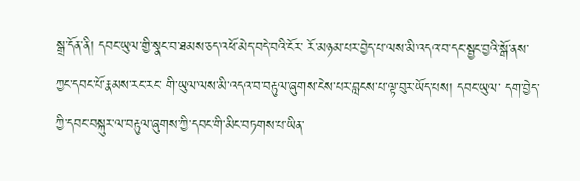སྒྲ་དོན་ནི། དབང་ཡུལ་གྱི་སྣང་བ་ཐམས་ཅད་འཕོ་མེད་བདེ་བའི་ངོར་ རོ་མཉམ་པར་བྱེད་པ་ལས་མི་འདའ་བ་དང་སྦྱང་བྱའི་སྒོ་ནས་ཀྱང་དབང་པོ་རྣམས་རང་རང་ གི་ཡུལ་ལས་མི་འདའ་བ་བརྟུལ་ཞུགས་ངེས་པར་བླངས་པ་ལྟ་བུར་ཡོད་པས། དབང་ཡུལ་ དག་བྱེད་ཀྱི་དབང་བསྐུར་ལ་བརྟུལ་ཞུགས་ཀྱི་དབང་གི་མིང་བཏགས་པ་ཡིན་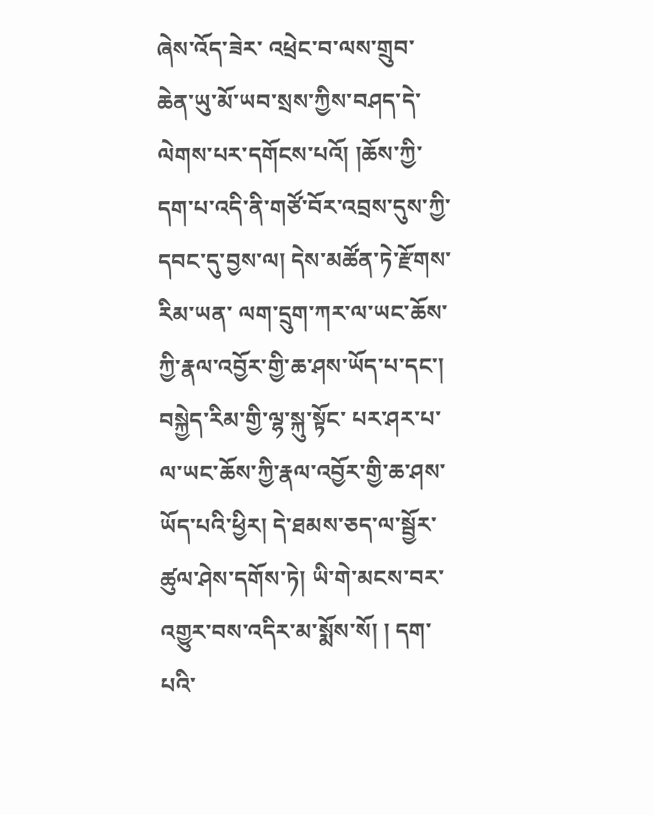ཞེས་འོད་ཟེར་ འཕྲེང་བ་ལས་གྲུབ་ཆེན་ཡུ་མོ་ཡབ་སྲས་ཀྱིས་བཤད་དེ་ལེགས་པར་དགོངས་པའོ། །ཆོས་ཀྱི་ དག་པ་འདི་ནི་གཙོ་བོར་འབྲས་དུས་ཀྱི་དབང་དུ་བྱས་ལ། དེས་མཚོན་ཏེ་རྫོགས་རིམ་ཡན་ ལག་དྲུག་ཀར་ལ་ཡང་ཆོས་ཀྱི་རྣལ་འབྱོར་གྱི་ཆ་ཤས་ཡོད་པ་དང་། བསྐྱེད་རིམ་གྱི་ལྷ་སྐུ་སྟོང་ པར་ཤར་པ་ལ་ཡང་ཆོས་ཀྱི་རྣལ་འབྱོར་གྱི་ཆ་ཤས་ཡོད་པའི་ཕྱིར། དེ་ཐམས་ཅད་ལ་སྦྱོར་ ཚུལ་ཤེས་དགོས་ཏེ། ཡི་གེ་མངས་བར་འགྱུར་བས་འདིར་མ་སྨོས་སོ། ། དག་པའི་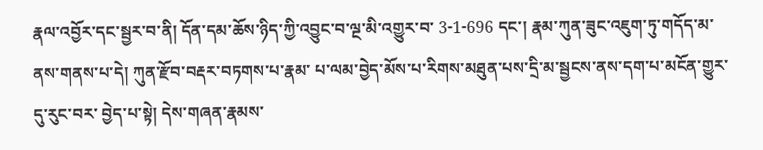རྣལ་འབྱོར་དང་སྦྱར་བ་ནི། དོན་དམ་ཆོས་ཉིད་ཀྱི་འབྱུང་བ་ལྔ་མི་འགྱུར་བ་ 3-1-696 དང་། རྣམ་ཀུན་ཟུང་འཇུག་ཏུ་གདོད་མ་ནས་གནས་པ་དེ། ཀུན་རྫོབ་བརྡར་བཏགས་པ་རྣམ་ པ་ལམ་བྱེད་མོས་པ་རིགས་མཐུན་པས་དྲི་མ་སྦྱངས་ནས་དག་པ་མངོན་གྱུར་དུ་རུང་བར་ བྱེད་པ་སྟེ། དེས་གཞན་རྣམས་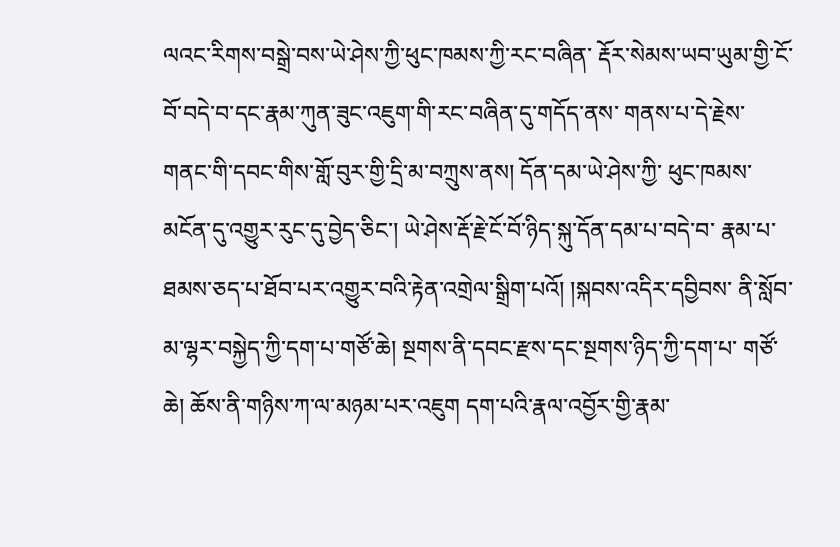ལའང་རིགས་བསྒྲེ་བས་ཡེ་ཤེས་ཀྱི་ཕུང་ཁམས་ཀྱི་རང་བཞིན་ རྡོར་སེམས་ཡབ་ཡུམ་གྱི་ངོ་བོ་བདེ་བ་དང་རྣམ་ཀུན་ཟུང་འཇུག་གི་རང་བཞིན་དུ་གདོད་ནས་ གནས་པ་དེ་རྗེས་གནང་གི་དབང་གིས་གློ་བུར་གྱི་དྲི་མ་བཀྲུས་ནས། དོན་དམ་ཡེ་ཤེས་ཀྱི་ ཕུང་ཁམས་མངོན་དུ་འགྱུར་རུང་དུ་བྱེད་ཅིང་། ཡེ་ཤེས་རྡོ་རྗེ་ངོ་བོ་ཉིད་སྐུ་དོན་དམ་པ་བདེ་བ་ རྣམ་པ་ཐམས་ཅད་པ་ཐོབ་པར་འགྱུར་བའི་རྟེན་འགྲེལ་སྒྲིག་པའོ། །སྐབས་འདིར་དབྱིབས་ ནི་སློབ་མ་ལྷར་བསྐྱེད་ཀྱི་དག་པ་གཙོ་ཆེ། སྔགས་ནི་དབང་རྫས་དང་སྔགས་ཉིད་ཀྱི་དག་པ་ གཙོ་ཆེ། ཆོས་ནི་གཉིས་ཀ་ལ་མཉམ་པར་འཇུག དག་པའི་རྣལ་འབྱོར་གྱི་རྣམ་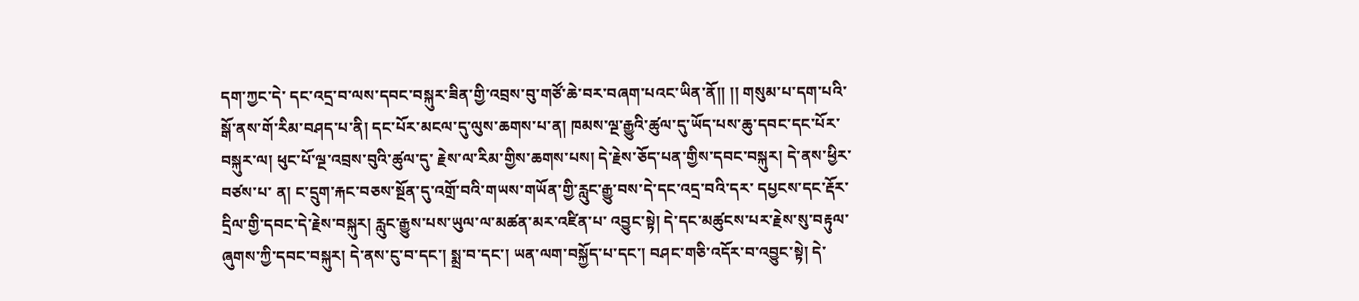དག་ཀྱང་དེ་ དང་འདྲ་བ་ལས་དབང་བསྐུར་ཟིན་གྱི་འབྲས་བུ་གཙོ་ཆེ་བར་བཞག་པའང་ཡིན་ནོ།། །། གསུམ་པ་དག་པའི་སྒོ་ནས་གོ་རིམ་བཤད་པ་ནི། དང་པོར་མངལ་དུ་ལུས་ཆགས་པ་ན། ཁམས་ལྔ་རྒྱུའི་ཚུལ་དུ་ཡོད་པས་ཆུ་དབང་དང་པོར་བསྐུར་ལ། ཕུང་པོ་ལྔ་འབྲས་བུའི་ཚུལ་དུ་ རྗེས་ལ་རིམ་གྱིས་ཆགས་པས། དེ་རྗེས་ཅོད་པན་གྱིས་དབང་བསྐུར། དེ་ནས་ཕྱིར་བཙས་པ་ ན། ང་དྲུག་རྐང་བཅས་སྔོན་དུ་འགྲོ་བའི་གཡས་གཡོན་གྱི་རླུང་རྒྱུ་བས་དེ་དང་འདྲ་བའི་དར་ དཔྱངས་དང་རྡོར་དྲིལ་གྱི་དབང་དེ་རྗེས་བསྐུར། རླུང་རྒྱུས་པས་ཡུལ་ལ་མཚན་མར་འཛིན་པ་ འབྱུང་སྟེ། དེ་དང་མཚུངས་པར་རྗེས་སུ་བརྟུལ་ཞུགས་ཀྱི་དབང་བསྐུར། དེ་ནས་ངུ་བ་དང་། སྨྲ་བ་དང་། ཡན་ལག་བསྐྱོད་པ་དང་། བཤང་གཅི་འདོར་བ་འབྱུང་སྟེ། དེ་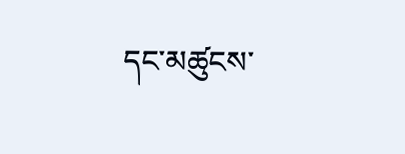དང་མཚུངས་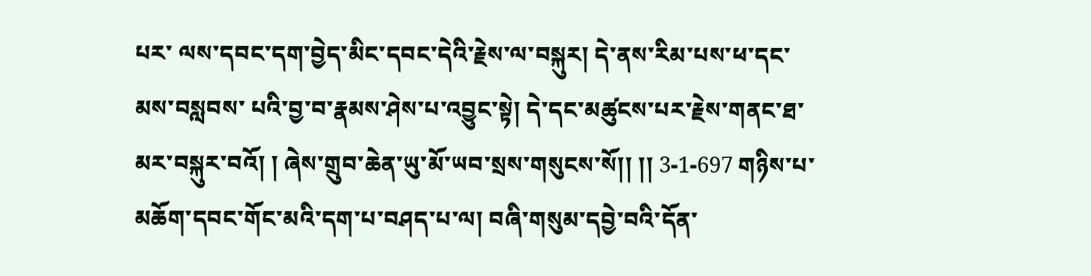པར་ ལས་དབང་དག་བྱེད་མིང་དབང་དེའི་རྗེས་ལ་བསྐུར། དེ་ནས་རིམ་པས་ཕ་དང་མས་བསླབས་ པའི་བྱ་བ་རྣམས་ཤེས་པ་འབྱུང་སྟེ། དེ་དང་མཚུངས་པར་རྗེས་གནང་ཐ་མར་བསྐུར་བའོ། ། ཞེས་གྲུབ་ཆེན་ཡུ་མོ་ཡབ་སྲས་གསུངས་སོ།། །། 3-1-697 གཉིས་པ་མཆོག་དབང་གོང་མའི་དག་པ་བཤད་པ་ལ། བཞི་གསུམ་དབྱེ་བའི་དོན་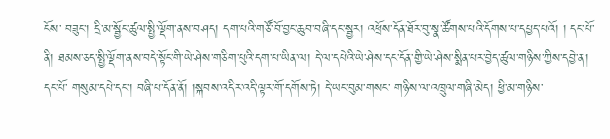ངོས་ བཟུང་། དྲི་མ་སྦྱོང་ཚུལ་སྤྱི་ལྡོག་ནས་བཤད། དག་པའི་གཙོ་བོ་བྱང་ཆུབ་བཞི་དང་སྦྱར། འཕྲོས་དོན་ཐོར་བུ་སྣ་ཚོགས་པའི་དོགས་པ་དཔྱད་པའོ། ། དང་པོ་ནི། ཐམས་ཅད་སྤྱི་ལྡོག་ནས་བདེ་སྟོང་གི་ཡེ་ཤེས་གཅིག་པུའི་དག་པ་ཡིན་ལ། དེ་ལ་དཔེའི་ཡེ་ཤེས་དང་དོན་གྱི་ཡེ་ཤེས་སྨིན་པར་བྱེད་ཚུལ་གཉིས་ཀྱིས་དབྱེ་ན། དང་པོ་ གསུམ་དཔེ་དང་། བཞི་པ་དོན་ནོ། །སྐབས་འདིར་འདི་ལྟར་གོ་དགོས་ཏེ། དེ་ཡང་བུམ་གསང་ གཉིས་ལ་འཁྲུལ་གཞི་མེད། ཕྱི་མ་གཉིས་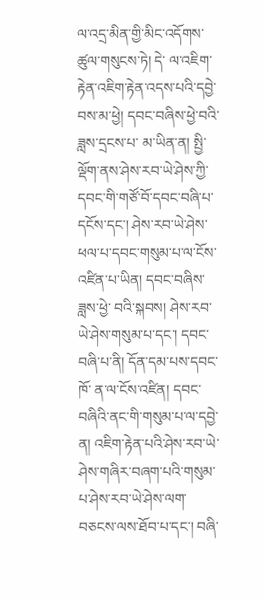ལ་འདྲ་མིན་གྱི་མིང་འདོགས་ཚུལ་གསུངས་ཏེ། དེ་ ལ་འཇིག་རྟེན་འཇིག་རྟེན་འདས་པའི་དབྱེ་བས་མ་ཕྱེ། དབང་བཞིས་ཕྱེ་བའི་ཟླས་དྲངས་པ་ མ་ཡིན་ན། སྤྱི་ལྡོག་ནས་ཤེས་རབ་ཡེ་ཤེས་ཀྱི་དབང་གི་གཙོ་བོ་དབང་བཞི་པ་དངོས་དང་། ཤེས་རབ་ཡེ་ཤེས་ཕལ་པ་དབང་གསུམ་པ་ལ་ངོས་འཛིན་པ་ཡིན། དབང་བཞིས་ཟླས་ཕྱེ་ བའི་སྐབས། ཤེས་རབ་ཡེ་ཤེས་གསུམ་པ་དང་། དབང་བཞི་པ་ནི། དོན་དམ་པས་དབང་ཁོ་ ན་ལ་ངོས་འཛིན། དབང་བཞིའི་ནང་གི་གསུམ་པ་ལ་དབྱེ་ན། འཇིག་རྟེན་པའི་ཤེས་རབ་ཡེ་ ཤེས་གཞིར་བཞག་པའི་གསུམ་པ་ཤེས་རབ་ཡེ་ཤེས་ལག་བཅངས་ལས་ཐོབ་པ་དང་། བཞི་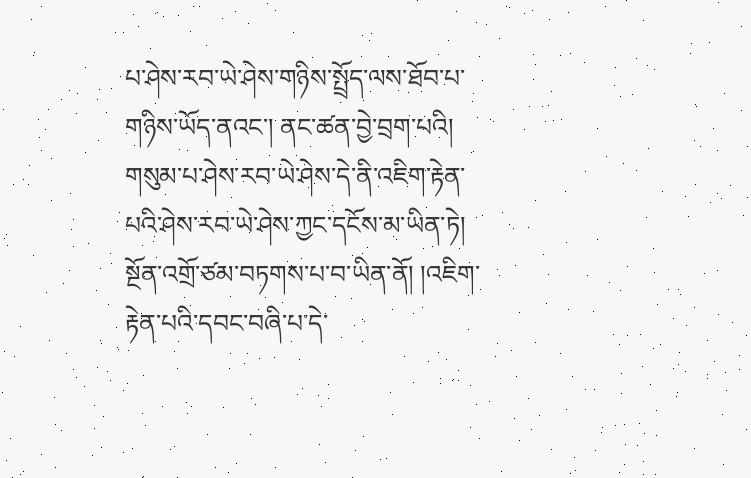པ་ཤེས་རབ་ཡེ་ཤེས་གཉིས་སྤྲོད་ལས་ཐོབ་པ་གཉིས་ཡོད་ནའང་། ནང་ཚན་བྱེ་བྲག་པའི། གསུམ་པ་ཤེས་རབ་ཡེ་ཤེས་དེ་ནི་འཇིག་རྟེན་པའི་ཤེས་རབ་ཡེ་ཤེས་ཀྱང་དངོས་མ་ཡིན་ཏེ། སྔོན་འགྲོ་ཙམ་བཏགས་པ་བ་ཡིན་ནོ། །འཇིག་རྟེན་པའི་དབང་བཞི་པ་དེ་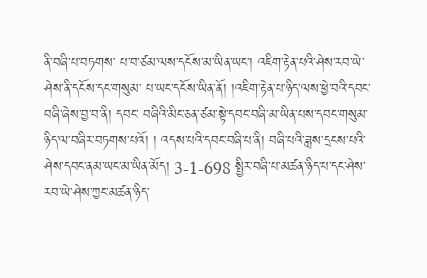ནི་བཞི་པ་བཏགས་ པ་བ་ཙམ་ལས་དངོས་མ་ཡིན་ཡང་། འཇིག་རྟེན་པའི་ཤེས་རབ་ཡེ་ཤེས་ནི་དངོས་དང་གསུམ་ པ་ཡང་དངོས་ཡིན་ནོ། །འཇིག་རྟེན་པ་ཉིད་ལས་ཕྱེ་བའི་དབང་བཞི་ཞེས་བྱ་བ་ནི། དབང་ བཞིའི་མིང་ཅན་ཙམ་སྟེ་དབང་བཞི་མ་ཡིན་པས་དབང་གསུམ་ཉིད་ལ་བཞིར་བཏགས་པའོ། ། འདས་པའི་དབང་བཞི་པ་ནི། བཞི་པའི་ཟླས་དྲངས་པའི་ཤེས་དབང་ནམ་ཡང་མ་ཡིན་མོད། 3-1-698 སྤྱིར་བཞི་པ་མཚན་ཉིད་པ་དང་ཤེས་རབ་ཡེ་ཤེས་ཀྱང་མཚན་ཉིད་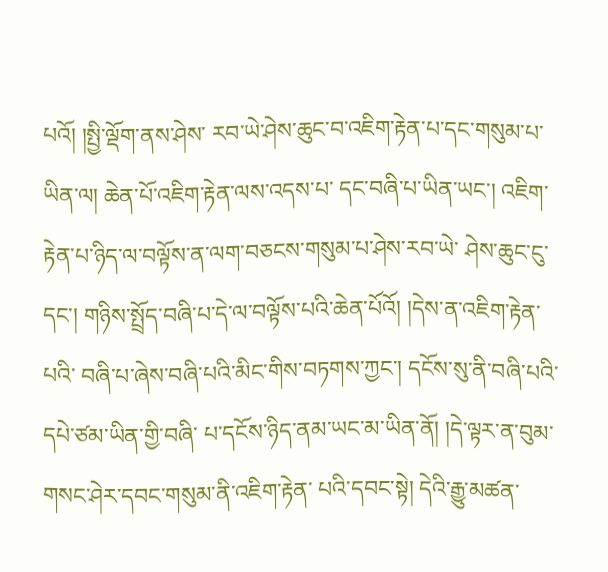པའོ། །སྤྱི་ལྡོག་ནས་ཤེས་ རབ་ཡེ་ཤེས་ཆུང་བ་འཇིག་རྟེན་པ་དང་གསུམ་པ་ཡིན་ལ། ཆེན་པོ་འཇིག་རྟེན་ལས་འདས་པ་ དང་བཞི་པ་ཡིན་ཡང་། འཇིག་རྟེན་པ་ཉིད་ལ་བལྟོས་ན་ལག་བཅངས་གསུམ་པ་ཤེས་རབ་ཡེ་ ཤེས་ཆུང་ངུ་དང་། གཉིས་སྤྲོད་བཞི་པ་དེ་ལ་བལྟོས་པའི་ཆེན་པོའོ། །དེས་ན་འཇིག་རྟེན་པའི་ བཞི་པ་ཞེས་བཞི་པའི་མིང་གིས་བཏགས་ཀྱང་། དངོས་སུ་ནི་བཞི་པའི་དཔེ་ཙམ་ཡིན་གྱི་བཞི་ པ་དངོས་ཉིད་ནམ་ཡང་མ་ཡིན་ནོ། །དེ་ལྟར་ན་བུམ་གསང་ཤེར་དབང་གསུམ་ནི་འཇིག་རྟེན་ པའི་དབང་སྟེ། དེའི་རྒྱུ་མཚན་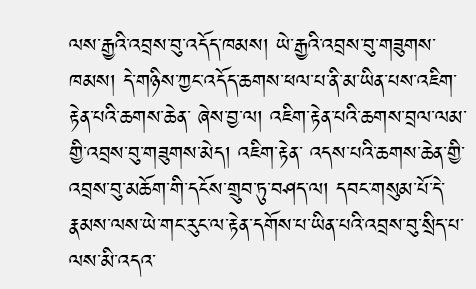ལས་རྒྱའི་འབྲས་བུ་འདོད་ཁམས། ཡེ་རྒྱའི་འབྲས་བུ་གཟུགས་ ཁམས། དེ་གཉིས་ཀྱང་འདོད་ཆགས་ཕལ་པ་ནི་མ་ཡིན་པས་འཇིག་རྟེན་པའི་ཆགས་ཆེན་ ཞེས་བྱ་ལ། འཇིག་རྟེན་པའི་ཆགས་བྲལ་ལམ་གྱི་འབྲས་བུ་གཟུགས་མེད། འཇིག་རྟེན་ འདས་པའི་ཆགས་ཆེན་གྱི་འབྲས་བུ་མཆོག་གི་དངོས་གྲུབ་ཏུ་བཤད་ལ། དབང་གསུམ་པོ་དེ་ རྣམས་ལས་ཡེ་གང་རུང་ལ་རྟེན་དགོས་པ་ཡིན་པའི་འབྲས་བུ་སྲིད་པ་ལས་མི་འདའ་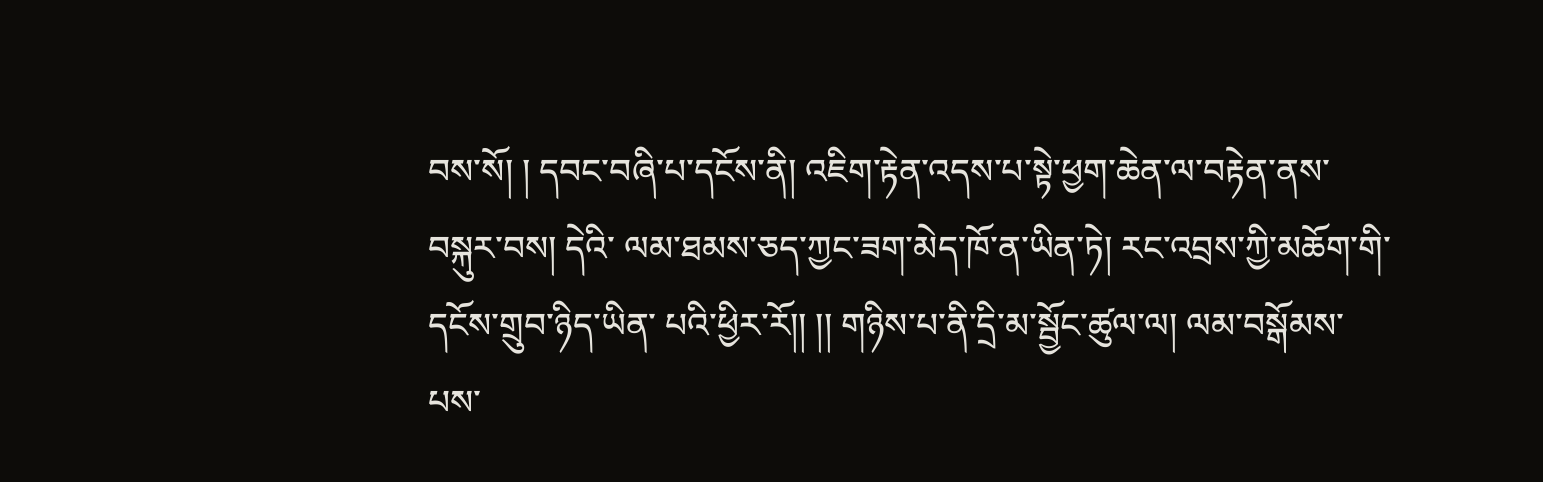བས་སོ། ། དབང་བཞི་པ་དངོས་ནི། འཇིག་རྟེན་འདས་པ་སྟེ་ཕྱག་ཆེན་ལ་བརྟེན་ནས་བསྐུར་བས། དེའི་ ལམ་ཐམས་ཅད་ཀྱང་ཟག་མེད་ཁོ་ན་ཡིན་ཏེ། རང་འབྲས་ཀྱི་མཆོག་གི་དངོས་གྲུབ་ཉིད་ཡིན་ པའི་ཕྱིར་རོ།། །། གཉིས་པ་ནི་དྲི་མ་སྦྱོང་ཚུལ་ལ། ལམ་བསྒོམས་པས་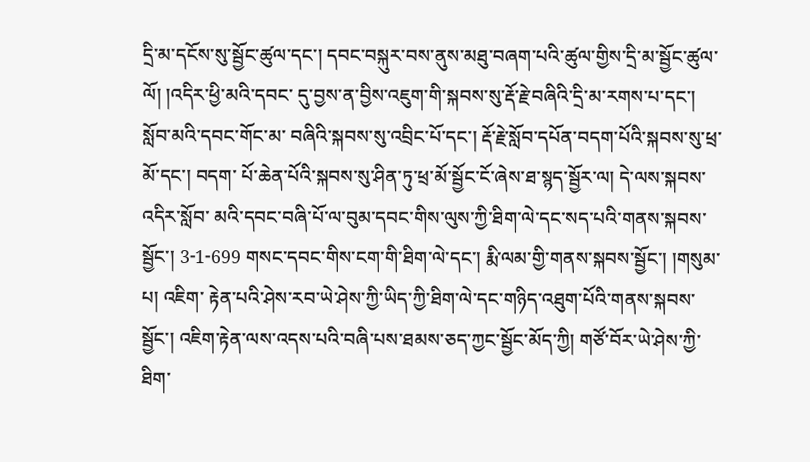དྲི་མ་དངོས་སུ་སྦྱོང་ཚུལ་དང་། དབང་བསྐུར་བས་ནུས་མཐུ་བཞག་པའི་ཚུལ་གྱིས་དྲི་མ་སྦྱོང་ཚུལ་ལོ། །འདིར་ཕྱི་མའི་དབང་ དུ་བྱས་ན་བྱིས་འཇུག་གི་སྐབས་སུ་རྡོ་རྗེ་བཞིའི་དྲི་མ་རགས་པ་དང་། སློབ་མའི་དབང་གོང་མ་ བཞིའི་སྐབས་སུ་འབྲིང་པོ་དང་། རྡོ་རྗེ་སློབ་དཔོན་བདག་པོའི་སྐབས་སུ་ཕྲ་མོ་དང་། བདག་ པོ་ཆེན་པོའི་སྐབས་སུ་ཤིན་ཏུ་ཕྲ་མོ་སྦྱོང་ངོ་ཞེས་ཐ་སྙད་སྦྱོར་ལ། དེ་ལས་སྐབས་འདིར་སློབ་ མའི་དབང་བཞི་པོ་ལ་བུམ་དབང་གིས་ལུས་ཀྱི་ཐིག་ལེ་དང་སད་པའི་གནས་སྐབས་སྦྱོང་། 3-1-699 གསང་དབང་གིས་ངག་གི་ཐིག་ལེ་དང་། རྨི་ལམ་གྱི་གནས་སྐབས་སྦྱོང་། །གསུམ་པ། འཇིག་ རྟེན་པའི་ཤེས་རབ་ཡེ་ཤེས་ཀྱི་ཡིད་ཀྱི་ཐིག་ལེ་དང་གཉིད་འཐུག་པོའི་གནས་སྐབས་སྦྱོང་། འཇིག་རྟེན་ལས་འདས་པའི་བཞི་པས་ཐམས་ཅད་ཀྱང་སྦྱོང་མོད་ཀྱི། གཙོ་བོར་ཡེ་ཤེས་ཀྱི་ ཐིག་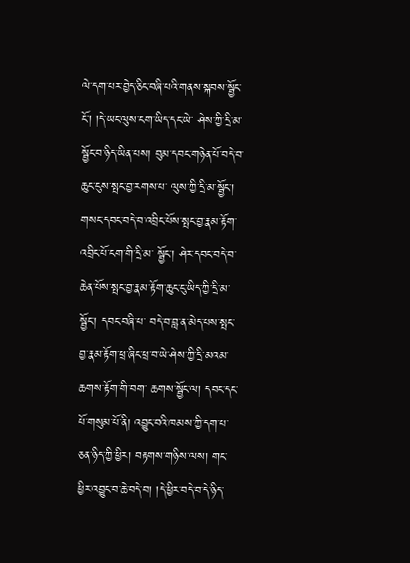ལེ་དག་པར་བྱེད་ཅིང་བཞི་པའི་གནས་སྐབས་སྦྱོང་ངོ་། །དེ་ཡང་ལུས་ངག་ཡིད་དང་ཡེ་ ཤེས་ཀྱི་དྲི་མ་སྦྱོང་བ་ཉིད་ཡིན་པས། བུམ་དབང་གཉེན་པོ་བདེ་བ་ཆུང་ངུས་སྤང་བྱ་རགས་པ་ ལུས་ཀྱི་དྲི་མ་སྦྱོང་། གསང་དབང་བདེ་བ་འབྲིང་པོས་སྤང་བྱ་རྣམ་རྟོག་འབྲིང་པོ་ངག་གི་དྲི་མ་ སྦྱོང་། ཤེར་དབང་བདེ་བ་ཆེན་པོས་སྤང་བྱ་རྣམ་རྟོག་ཆུང་ངུ་ཡིད་ཀྱི་དྲི་མ་སྦྱོང་། དབང་བཞི་པ་ བདེ་བ་བླ་ན་མེད་པས་སྤང་བྱ་རྣམ་རྟོག་ཕྲ་ཞིང་ཕྲ་བ་ཡེ་ཤེས་ཀྱི་དྲི་མའམ་ཆགས་རྟོག་གི་བག་ ཆགས་སྦྱོང་ལ། དབང་དང་པོ་གསུམ་པོ་ནི། འབྱུང་བའི་ཁམས་ཀྱི་དག་པ་ཅན་ཉིད་ཀྱི་ཕྱིར། བརྟགས་གཉིས་ལས། གང་ཕྱིར་འབྱུང་བ་ཆེ་བདེ་བ། །དེ་ཕྱིར་བདེ་བ་དེ་ཉིད་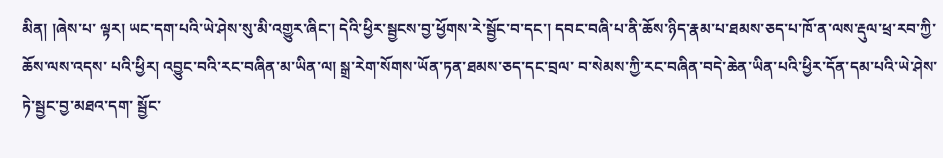མིན། །ཞེས་པ་ ལྟར། ཡང་དག་པའི་ཡེ་ཤེས་སུ་མི་འགྱུར་ཞིང་། དེའི་ཕྱིར་སྦྱངས་བྱ་ཕྱོགས་རེ་སྦྱོང་བ་དང་། དབང་བཞི་པ་ནི་ཆོས་ཉིད་རྣམ་པ་ཐམས་ཅད་པ་ཁོ་ན་ལས་རྡུལ་ཕྲ་རབ་ཀྱི་ཆོས་ལས་འདས་ པའི་ཕྱིར། འབྱུང་བའི་རང་བཞིན་མ་ཡིན་ལ། སྒྲ་རེག་སོགས་ཡོན་ཏན་ཐམས་ཅད་དང་བྲལ་ བ་སེམས་ཀྱི་རང་བཞིན་བདེ་ཆེན་ཡིན་པའི་ཕྱིར་དོན་དམ་པའི་ཡེ་ཤེས་ཏེ་སྦྱང་བྱ་མཐའ་དག་ སྦྱོང་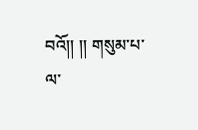བའོ།། །། གསུམ་པ་ལ་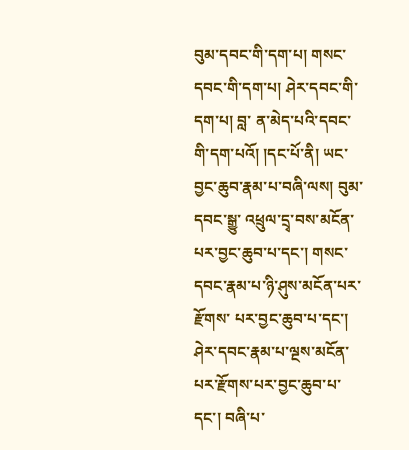བུམ་དབང་གི་དག་པ། གསང་དབང་གི་དག་པ། ཤེར་དབང་གི་དག་པ། བླ་ ན་མེད་པའི་དབང་གི་དག་པའོ། །དང་པོ་ནི། ཡང་བྱང་ཆུབ་རྣམ་པ་བཞི་ལས། བུམ་དབང་སྒྱུ་ འཕྲུལ་དྲྭ་བས་མངོན་པར་བྱང་ཆུབ་པ་དང་། གསང་དབང་རྣམ་པ་ཉི་ཤུས་མངོན་པར་རྫོགས་ པར་བྱང་ཆུབ་པ་དང་། ཤེར་དབང་རྣམ་པ་ལྔས་མངོན་པར་རྫོགས་པར་བྱང་ཆུབ་པ་དང་། བཞི་པ་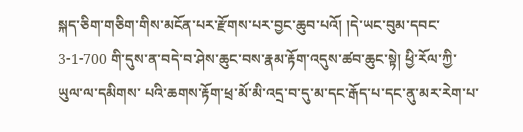སྐད་ཅིག་གཅིག་གིས་མངོན་པར་རྫོགས་པར་བྱང་ཆུབ་པའོ། །དེ་ཡང་བུམ་དབང་ 3-1-700 གི་དུས་ན་བདེ་བ་ཤེས་ཆུང་བས་རྣམ་རྟོག་འདུས་ཚབ་ཆུང་སྟེ། ཕྱི་རོལ་ཀྱི་ཡུལ་ལ་དམིགས་ པའི་ཆགས་རྟོག་ཕྲ་མོ་མི་འདྲ་བ་དུ་མ་དང་རྒོད་པ་དང་ནུ་མར་རེག་པ་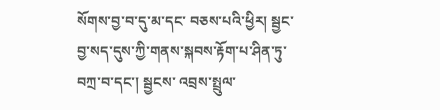སོགས་བྱ་བ་དུ་མ་དང་ བཅས་པའི་ཕྱིར། སྦྱང་བྱ་སད་དུས་ཀྱི་གནས་སྐབས་རྟོག་པ་ཤིན་ཏུ་བཀྲ་བ་དང་། སྦྱངས་ འབྲས་སྤྲུལ་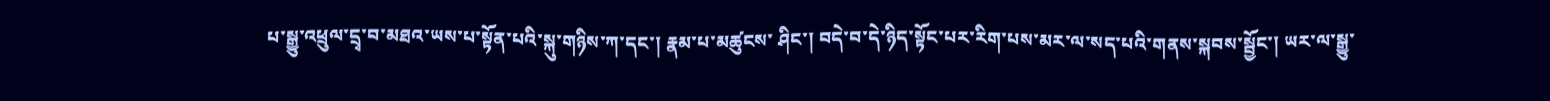པ་སྒྱུ་འཕྲུལ་དྲྭ་བ་མཐའ་ཡས་པ་སྟོན་པའི་སྐུ་གཉིས་ཀ་དང་། རྣམ་པ་མཚུངས་ ཤིང་། བདེ་བ་དེ་ཉིད་སྟོང་པར་རིག་པས་མར་ལ་སད་པའི་གནས་སྐབས་སྦྱོང་། ཡར་ལ་སྒྱུ་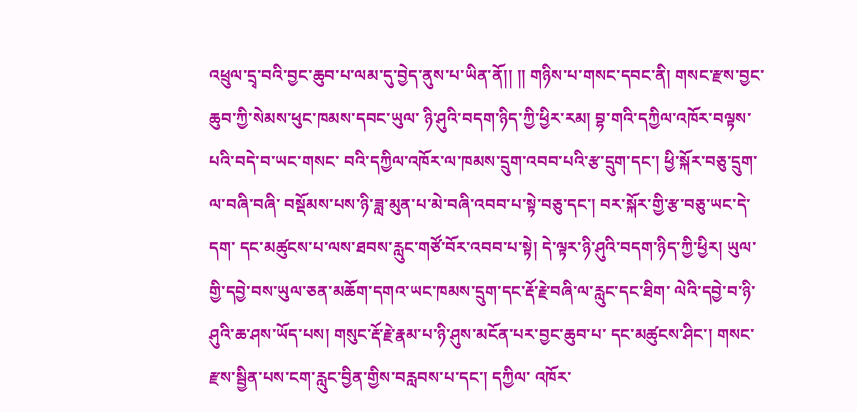འཕྲུལ་དྲྭ་བའི་བྱང་ཆུབ་པ་ལམ་དུ་བྱེད་ནུས་པ་ཡིན་ནོ།། །། གཉིས་པ་གསང་དབང་ནི། གསང་རྫས་བྱང་ཆུབ་ཀྱི་སེམས་ཕུང་ཁམས་དབང་ཡུལ་ ཉི་ཤུའི་བདག་ཉིད་ཀྱི་ཕྱིར་རམ། བྷ་གའི་དཀྱིལ་འཁོར་བལྟས་པའི་བདེ་བ་ཡང་གསང་ བའི་དཀྱིལ་འཁོར་ལ་ཁམས་དྲུག་འབབ་པའི་རྩ་དྲུག་དང་། ཕྱི་སྐོར་བཅུ་དྲུག་ལ་བཞི་བཞི་ བསྡོམས་པས་ཉི་ཟླ་མུན་པ་མེ་བཞི་འབབ་པ་སྟེ་བཅུ་དང་། བར་སྐོར་གྱི་རྩ་བཅུ་ཡང་དེ་དག་ དང་མཚུངས་པ་ལས་ཐབས་རླུང་གཙོ་བོར་འབབ་པ་སྟེ། དེ་ལྟར་ཉི་ཤུའི་བདག་ཉིད་ཀྱི་ཕྱིར། ཡུལ་གྱི་དབྱེ་བས་ཡུལ་ཅན་མཆོག་དགའ་ཡང་ཁམས་དྲུག་དང་རྡོ་རྗེ་བཞི་ལ་རླུང་དང་ཐིག་ ལེའི་དབྱེ་བ་ཉི་ཤུའི་ཆ་ཤས་ཡོད་པས། གསུང་རྡོ་རྗེ་རྣམ་པ་ཉི་ཤུས་མངོན་པར་བྱང་ཆུབ་པ་ དང་མཚུངས་ཤིང་། གསང་རྫས་སྦྱིན་པས་ངག་རླུང་བྱིན་གྱིས་བརླབས་པ་དང་། དཀྱིལ་ འཁོར་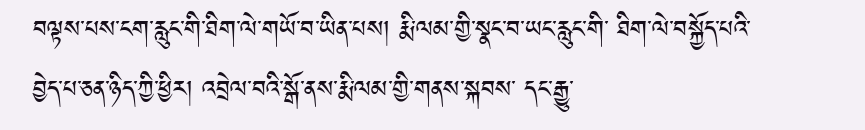བལྟས་པས་ངག་རླུང་གི་ཐིག་ལེ་གཡོ་བ་ཡིན་པས། རྨི་ལམ་གྱི་སྣང་བ་ཡང་རླུང་གི་ ཐིག་ལེ་བསྐྱོད་པའི་བྱེད་པ་ཅན་ཉིད་ཀྱི་ཕྱིར། འབྲེལ་བའི་སྒོ་ནས་རྨི་ལམ་གྱི་གནས་སྐབས་ དང་རྒྱུ་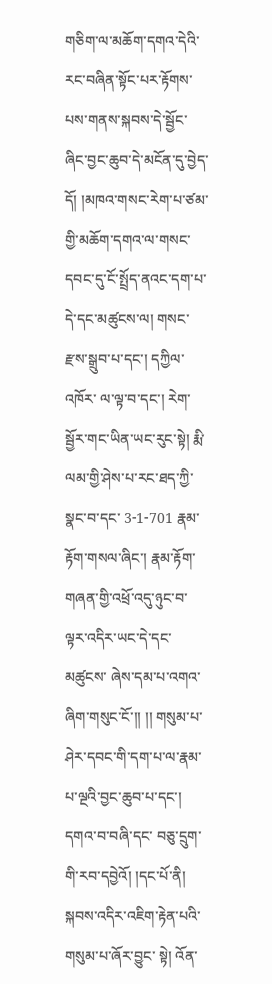གཅིག་ལ་མཆོག་དགའ་དེའི་རང་བཞིན་སྟོང་པར་རྟོགས་པས་གནས་སྐབས་དེ་སྦྱོང་ ཞིང་བྱང་ཆུབ་དེ་མངོན་དུ་བྱེད་དོ། །མཁའ་གསང་རེག་པ་ཙམ་གྱི་མཆོག་དགའ་ལ་གསང་ དབང་དུ་ངོ་སྤྲོད་ནའང་དག་པ་དེ་དང་མཚུངས་ལ། གསང་རྫས་སྒྲུབ་པ་དང་། དཀྱིལ་འཁོར་ ལ་ལྟ་བ་དང་། རེག་སྦྱོར་གང་ཡིན་ཡང་རུང་སྟེ། རྨི་ལམ་གྱི་ཤེས་པ་རང་ཐད་ཀྱི་སྣང་བ་དང་ 3-1-701 རྣམ་རྟོག་གསལ་ཞིང་། རྣམ་རྟོག་གཞན་གྱི་འཕྲོ་འདུ་ཉུང་བ་ལྟར་འདིར་ཡང་དེ་དང་མཚུངས་ ཞེས་དམ་པ་འགའ་ཞིག་གསུང་ངོ་།། །། གསུམ་པ་ཤེར་དབང་གི་དག་པ་ལ་རྣམ་པ་ལྔའི་བྱང་ཆུབ་པ་དང་། དགའ་བ་བཞི་དང་ བཅུ་དྲུག་གི་རབ་དབྱེའོ། །དང་པོ་ནི། སྐབས་འདིར་འཇིག་རྟེན་པའི་གསུམ་པ་ཞོར་བྱུང་ སྟེ། འོན་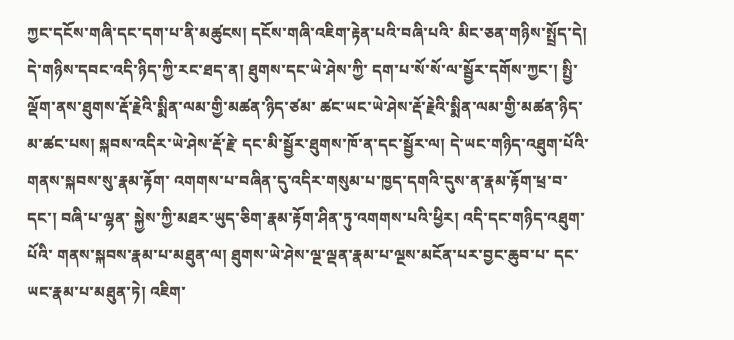ཀྱང་དངོས་གཞི་དང་དག་པ་ནི་མཚུངས། དངོས་གཞི་འཇིག་རྟེན་པའི་བཞི་པའི་ མིང་ཅན་གཉིས་སྤྲོད་དེ། དེ་གཉིས་དབང་འདི་ཉིད་ཀྱི་རང་ཐད་ན། ཐུགས་དང་ཡེ་ཤེས་ཀྱི་ དག་པ་སོ་སོ་ལ་སྦྱོར་དགོས་ཀྱང་། སྤྱི་ལྡོག་ནས་ཐུགས་རྡོ་རྗེའི་སྨིན་ལམ་གྱི་མཚན་ཉིད་ཙམ་ ཚང་ཡང་ཡེ་ཤེས་རྡོ་རྗེའི་སྨིན་ལམ་གྱི་མཚན་ཉིད་མ་ཚང་པས། སྐབས་འདིར་ཡེ་ཤེས་རྡོ་རྗེ་ དང་མི་སྦྱོར་ཐུགས་ཁོ་ན་དང་སྦྱོར་ལ། དེ་ཡང་གཉིད་འཐུག་པོའི་གནས་སྐབས་སུ་རྣམ་རྟོག་ འགགས་པ་བཞིན་དུ་འདིར་གསུམ་པ་ཁྱད་དགའི་དུས་ན་རྣམ་རྟོག་ཕྲ་བ་དང་། བཞི་པ་ལྷན་ སྐྱེས་ཀྱི་མཐར་ཡུད་ཅིག་རྣམ་རྟོག་ཤིན་ཏུ་འགགས་པའི་ཕྱིར། འདི་དང་གཉིད་འཐུག་པོའི་ གནས་སྐབས་རྣམ་པ་མཐུན་ལ། ཐུགས་ཡེ་ཤེས་ལྔ་ལྡན་རྣམ་པ་ལྔས་མངོན་པར་བྱང་ཆུབ་པ་ དང་ཡང་རྣམ་པ་མཐུན་ཏེ། འཇིག་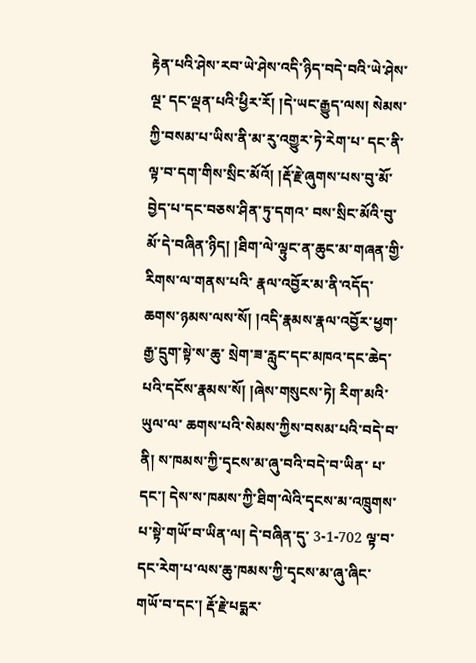རྟེན་པའི་ཤེས་རབ་ཡེ་ཤེས་འདི་ཉིད་བདེ་བའི་ཡེ་ཤེས་ལྔ་ དང་ལྡན་པའི་ཕྱིར་རོ། །དེ་ཡང་རྒྱུད་ལས། སེམས་ཀྱི་བསམ་པ་ཡིས་ནི་མ་རུ་འགྱུར་ཏེ་རེག་པ་ དང་ནི་ལྟ་བ་དག་གིས་སྲིང་མོའོ། །རྡོ་རྗེ་ཞུགས་པས་བུ་མོ་བྱེད་པ་དང་བཅས་ཤིན་ཏུ་དགའ་ བས་སྲིང་མོའི་བུ་མོ་དེ་བཞིན་ཉིད། །ཐིག་ལེ་ལྟུང་ན་ཆུང་མ་གཞན་གྱི་རིགས་ལ་གནས་པའི་ རྣལ་འབྱོར་མ་ནི་འདོད་ཆགས་ཉམས་ལས་སོ། །འདི་རྣམས་རྣལ་འབྱོར་ཕྱག་རྒྱ་དྲུག་སྟེ་ས་ཆུ་ སྲེག་ཟ་རླུང་དང་མཁའ་དང་ཆེད་པའི་དངོས་རྣམས་སོ། །ཞེས་གསུངས་ཏེ། རིག་མའི་ཡུལ་ལ་ ཆགས་པའི་སེམས་ཀྱིས་བསམ་པའི་བདེ་བ་ནི། ས་ཁམས་ཀྱི་དྭངས་མ་ཞུ་བའི་བདེ་བ་ཡིན་ པ་དང་། དེས་ས་ཁམས་ཀྱི་ཐིག་ལེའི་དྭངས་མ་འཁྲུགས་པ་སྟེ་གཡོ་བ་ཡིན་ལ། དེ་བཞིན་དུ་ 3-1-702 ལྟ་བ་དང་རེག་པ་ལས་ཆུ་ཁམས་ཀྱི་དྭངས་མ་ཞུ་ཞིང་གཡོ་བ་དང་། རྡོ་རྗེ་པདྨར་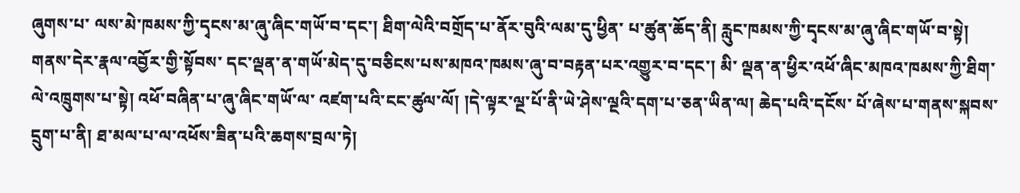ཞུགས་པ་ ལས་མེ་ཁམས་ཀྱི་དྭངས་མ་ཞུ་ཞིང་གཡོ་བ་དང་། ཐིག་ལེའི་བགྲོད་པ་ནོར་བུའི་ལམ་དུ་ཕྱིན་ པ་ཚུན་ཆོད་ནི། རླུང་ཁམས་ཀྱི་དྭངས་མ་ཞུ་ཞིང་གཡོ་བ་སྟེ། གནས་དེར་རྣལ་འབྱོར་གྱི་སྟོབས་ དང་ལྡན་ན་གཡོ་མེད་དུ་བཅིངས་པས་མཁའ་ཁམས་ཞུ་བ་བརྟན་པར་འགྱུར་བ་དང་། མི་ ལྡན་ན་ཕྱིར་འཕོ་ཞིང་མཁའ་ཁམས་ཀྱི་ཐིག་ལེ་འཁྲུགས་པ་སྟེ། འཕོ་བཞིན་པ་ཞུ་ཞིང་གཡོ་ལ་ འཛག་པའི་ངང་ཚུལ་ལོ། །དེ་ལྟར་ལྔ་པོ་ནི་ཡེ་ཤེས་ལྔའི་དག་པ་ཅན་ཡིན་ལ། ཆེད་པའི་དངོས་ པོ་ཞེས་པ་གནས་སྐབས་དྲུག་པ་ནི། ཐ་མལ་པ་ལ་འཕོས་ཟིན་པའི་ཆགས་བྲལ་ཏེ།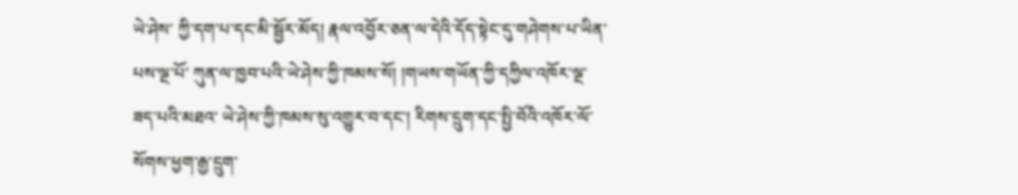ཡེ་ཤེས་ ཀྱི་དག་པ་དང་མི་སྦྱོར་མོད། རྣལ་འབྱོར་ཅན་ལ་དེའི་དོད་སྟེང་དུ་གཤེགས་པ་ཡིན་པས་ལྔ་པོ་ ཀུན་ལ་ཁྱབ་པའི་ཡེ་ཤེས་ཀྱི་ཁམས་སོ། །གཡས་གཡོན་ཀྱི་དཀྱིལ་འཁོར་ལྔ་ཟད་པའི་མཐའ་ ཡེ་ཤེས་ཀྱི་ཁམས་སུ་འགྱུར་བ་དང་། རིགས་དྲུག་དང་སྤྱི་བོའི་འཁོར་ལོ་སོགས་ཕྱག་རྒྱ་དྲུག་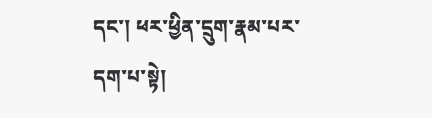དང་། ཕར་ཕྱིན་དྲུག་རྣམ་པར་དག་པ་སྟེ།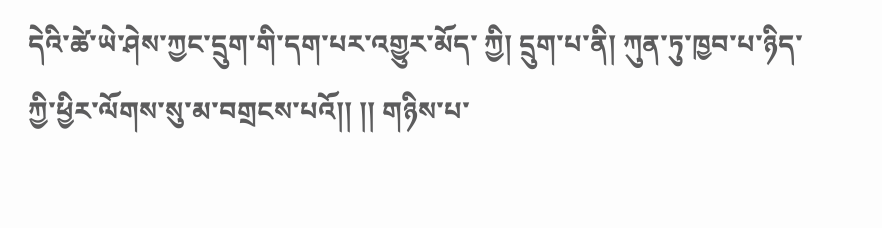དེའི་ཚེ་ཡེ་ཤེས་ཀྱང་དྲུག་གི་དག་པར་འགྱུར་མོད་ ཀྱི། དྲུག་པ་ནི། ཀུན་ཏུ་ཁྱབ་པ་ཉིད་ཀྱི་ཕྱིར་ལོགས་སུ་མ་བགྲངས་པའོ།། །། གཉིས་པ་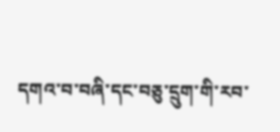དགའ་བ་བཞི་དང་བཅུ་དྲུག་གི་རབ་